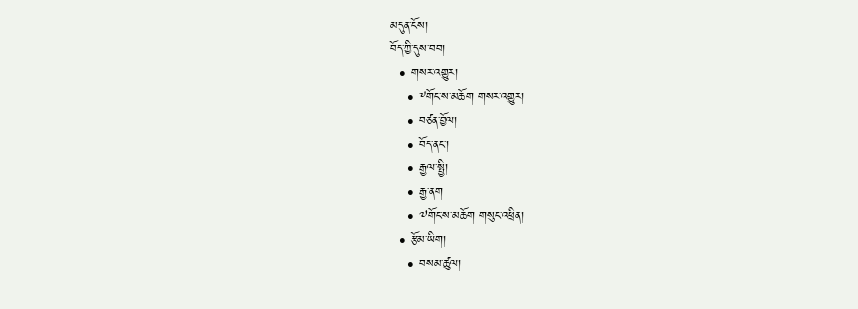མདུན་ངོས།
བོད་ཀྱི་དུས་བབ།
  • གསར་འགྱུར།
    • ༸གོང་ས་མཆོག གསར་འགྱུར།
    • བཙན་བྱོལ།
    • བོད་ནང་།
    • རྒྱལ་སྤྱི།
    • རྒྱ་ནག
    • ༧གོང་ས་མཆོག གསུང་འཕྲིན།
  • རྩོམ་ཡིག།
    • བསམ་ཚུལ།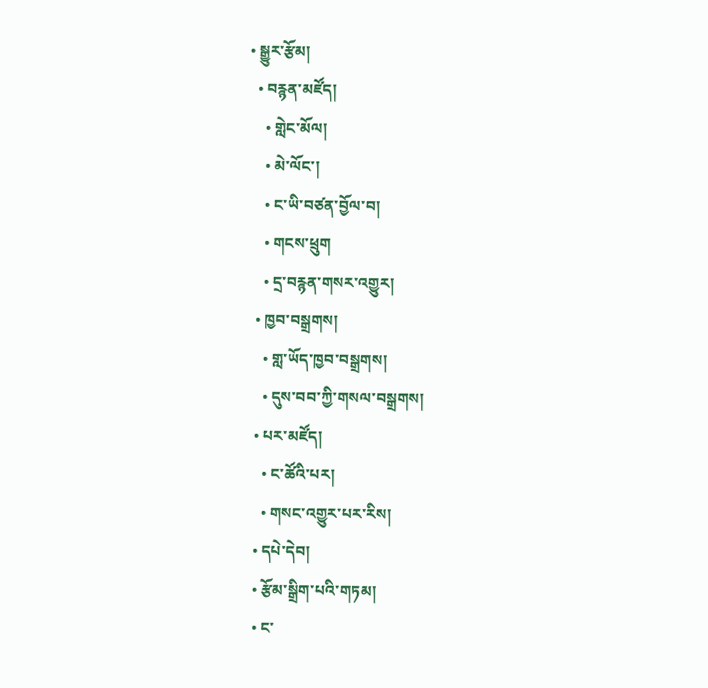• སྒྱུར་རྩོམ།
  • བརྙན་མཛོད།
    • གླེང་མོལ།
    • མེ་ལོང་།
    • ང་ཡི་བཙན་བྱོལ་བ།
    • གངས་ཕྲུག
    • དྲ་བརྙན་གསར་འགྱུར།
  • ཁྱབ་བསྒྲགས།
    • གླ་ཡོད་ཁྱབ་བསྒྲགས།
    • དུས་བབ་ཀྱི་གསལ་བསྒྲགས།
  • པར་མཛོད།
    • ང་ཚོའི་པར།
    • གསང་འགྱུར་པར་རིས།
  • དཔེ་དེབ།
  • རྩོམ་སྒྲིག་པའི་གཏམ།
  • ང་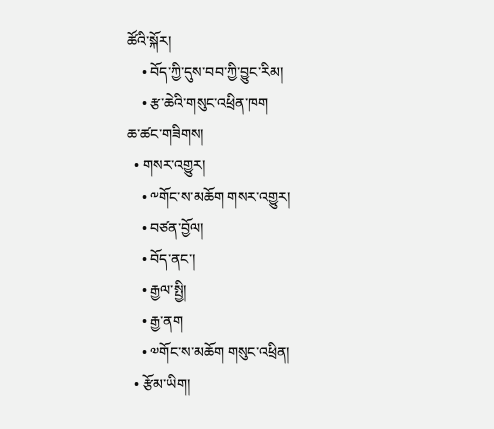ཚོའི་སྐོར།
    • བོད་ཀྱི་དུས་བབ་ཀྱི་བྱུང་རིམ།
    • རྩ་ཆེའི་གསུང་འཕྲིན་ཁག
ཆ་ཚང་གཟིགས།
  • གསར་འགྱུར།
    • ༸གོང་ས་མཆོག གསར་འགྱུར།
    • བཙན་བྱོལ།
    • བོད་ནང་།
    • རྒྱལ་སྤྱི།
    • རྒྱ་ནག
    • ༧གོང་ས་མཆོག གསུང་འཕྲིན།
  • རྩོམ་ཡིག།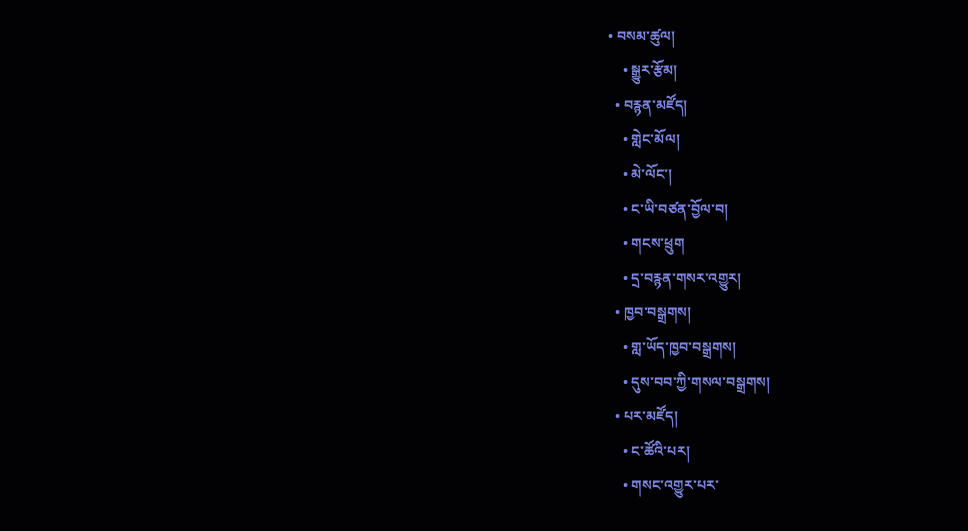• བསམ་ཚུལ།
    • སྒྱུར་རྩོམ།
  • བརྙན་མཛོད།
    • གླེང་མོལ།
    • མེ་ལོང་།
    • ང་ཡི་བཙན་བྱོལ་བ།
    • གངས་ཕྲུག
    • དྲ་བརྙན་གསར་འགྱུར།
  • ཁྱབ་བསྒྲགས།
    • གླ་ཡོད་ཁྱབ་བསྒྲགས།
    • དུས་བབ་ཀྱི་གསལ་བསྒྲགས།
  • པར་མཛོད།
    • ང་ཚོའི་པར།
    • གསང་འགྱུར་པར་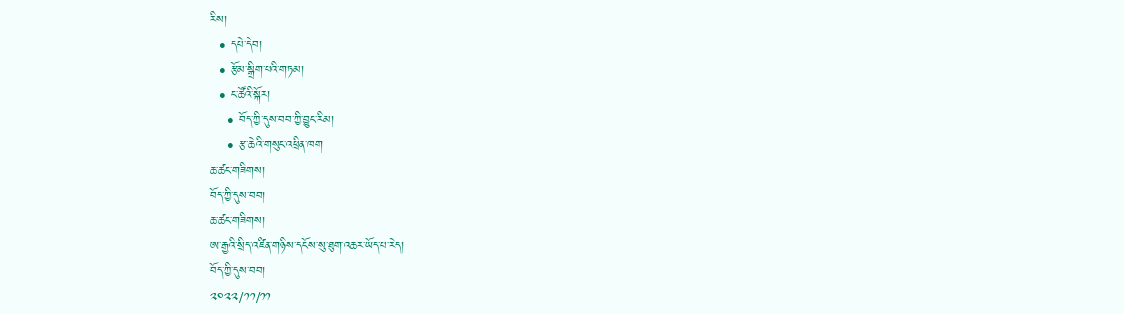རིས།
  • དཔེ་དེབ།
  • རྩོམ་སྒྲིག་པའི་གཏམ།
  • ང་ཚོའི་སྐོར།
    • བོད་ཀྱི་དུས་བབ་ཀྱི་བྱུང་རིམ།
    • རྩ་ཆེའི་གསུང་འཕྲིན་ཁག
ཆ་ཚང་གཟིགས།
བོད་ཀྱི་དུས་བབ།
ཆ་ཚང་གཟིགས།
ཨ་རྒྱའི་སྲིད་འཛིན་གཉིས་དངོས་སུ་ཐུག་འཆར་ཡོད་པ་རེད།
བོད་ཀྱི་དུས་བབ།
༢༠༢༢/༡༡/༡༡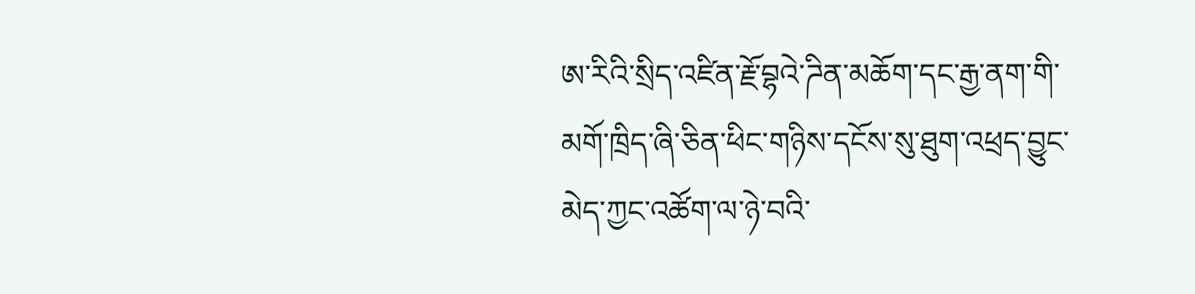ཨ་རིའི་སྲིད་འཛིན་རྗོ་བྷའེ་ཌིན་མཆོག་དང་རྒྱ་ནག་གི་མགོ་ཁྲིད་ཞི་ཅིན་ཕིང་གཉིས་དངོས་སུ་ཐུག་འཕྲད་བྱུང་མེད་ཀྱང་འཚོག་ལ་ཉེ་བའི་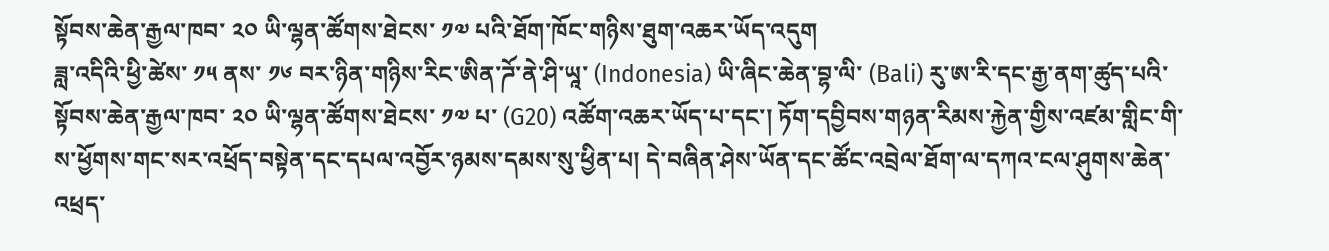སྟོབས་ཆེན་རྒྱལ་ཁབ་ ༢༠ ཡི་ལྷན་ཚོགས་ཐེངས་ ༡༧ པའི་ཐོག་ཁོང་གཉིས་ཐུག་འཆར་ཡོད་འདུག
ཟླ་འདིའི་ཕྱི་ཚེས་ ༡༥ ནས་ ༡༦ བར་ཉིན་གཉིས་རིང་ཨིན་ཌོ་ནེ་ཤི་ཡཱ་ (Indonesia) ཡི་ཞིང་ཆེན་བྷ་ལི་ (Bali) རུ་ཨ་རི་དང་རྒྱ་ནག་ཚུད་པའི་སྟོབས་ཆེན་རྒྱལ་ཁབ་ ༢༠ ཡི་ལྷན་ཚོགས་ཐེངས་ ༡༧ པ་ (G20) འཚོག་འཆར་ཡོད་པ་དང་། ཏོག་དབྱིབས་གཉན་རིམས་རྐྱེན་གྱིས་འཛམ་གླིང་གི་ས་ཕྱོགས་གང་སར་འཕྲོད་བསྟེན་དང་དཔལ་འབྱོར་ཉམས་དམས་སུ་ཕྱིན་པ། དེ་བཞིན་ཤེས་ཡོན་དང་ཚོང་འབྲེལ་ཐོག་ལ་དཀའ་ངལ་ཤུགས་ཆེན་འཕྲད་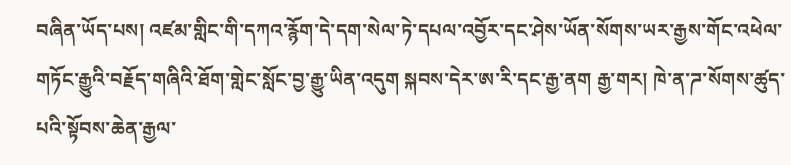བཞིན་ཡོད་པས། འཛམ་གླིང་གི་དཀའ་རྙོག་དེ་དག་སེལ་ཏེ་དཔལ་འབྱོར་དང་ཤེས་ཡོན་སོགས་ཡར་རྒྱས་གོང་འཕེལ་གཏོང་རྒྱུའི་བརྗོད་གཞིའི་ཐོག་གླེང་སློང་བྱ་རྒྱུ་ཡིན་འདུག སྐབས་དེར་ཨ་རི་དང་རྒྱ་ནག རྒྱ་གར། ཁེ་ན་ཌ་སོགས་ཚུད་པའི་སྟོབས་ཆེན་རྒྱལ་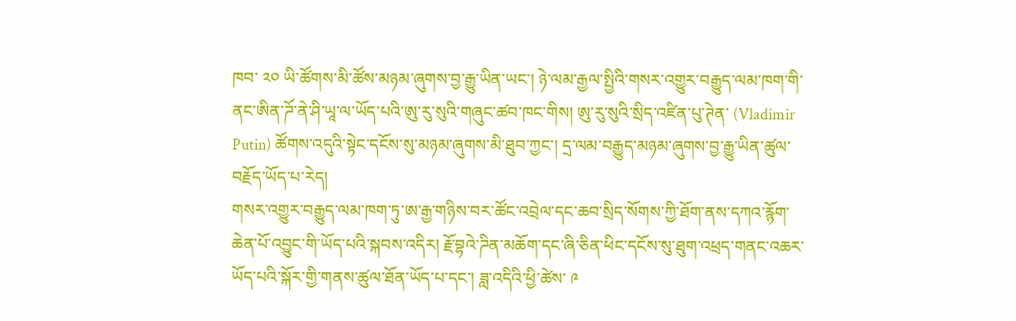ཁབ་ ༢༠ ཡི་ཚོགས་མི་ཚོས་མཉམ་ཞུགས་བྱ་རྒྱུ་ཡིན་ཡང་། ཉེ་ལམ་རྒྱལ་སྤྱིའི་གསར་འགྱུར་བརྒྱུད་ལམ་ཁག་གི་ནང་ཨིན་ཌོ་ནེ་ཤི་ཡཱ་ལ་ཡོད་པའི་ཨུ་རུ་སུའི་གཞུང་ཚབ་ཁང་གིས། ཨུ་རུ་སུའི་སྲིད་འཛིན་པུ་ཊེན་ (Vladimir Putin) ཚོགས་འདུའི་སྟེང་དངོས་སུ་མཉམ་ཞུགས་མི་ཐུབ་ཀྱང་། དྲ་ལམ་བརྒྱུད་མཉམ་ཞུགས་བྱ་རྒྱུ་ཡིན་ཚུལ་བརྗོད་ཡོད་པ་རེད།
གསར་འགྱུར་བརྒྱུད་ལམ་ཁག་ཏུ་ཨ་རྒྱ་གཉིས་བར་ཚོང་འབྲེལ་དང་ཆབ་སྲིད་སོགས་ཀྱི་ཐོག་ནས་དཀའ་རྙོག་ཆེན་པོ་འབྱུང་གི་ཡོད་པའི་སྐབས་འདིར། རྗོ་བྷའེ་ཌིན་མཆོག་དང་ཞི་ཅིན་ཕིང་དངོས་སུ་ཐུག་འཕྲད་གནང་འཆར་ཡོད་པའི་སྐོར་གྱི་གནས་ཚུལ་ཐོན་ཡོད་པ་དང་། ཟླ་འདིའི་ཕྱི་ཚེས་ ༩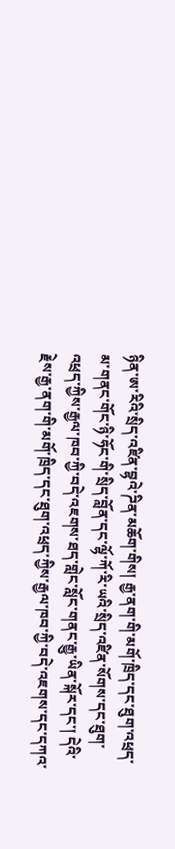ཉིན་ཨ་རིའི་སྲིད་འཛིན་བྷའེ་ཌིན་མཆོག་གིས། རྒྱ་ནག་གི་མགོ་ཁྲིད་དང་ཐུག་འཕྲད་མ་གནང་གོང་ཉི་ཧོང་གི་སྲིད་བློན་དང་ལྷོ་ཀོ་རི་ཡའི་སྲིད་འཛིན་སོགས་དང་ཐུག་འཕྲད་ཀྱིས་རྒྱལ་ཁབ་ཀྱི་བདེ་འཇགས་ཐད་གླེང་སློང་གནང་རྒྱུ་ཡིན་སྐོར་དང་། དེའི་རྗེས་རྒྱ་ནག་གི་མགོ་ཁྲིད་དང་ཐུག་འཕྲད་ཀྱིས་རྒྱལ་ཁབ་ཀྱི་བདེ་འཇགས་དང་དཀའ་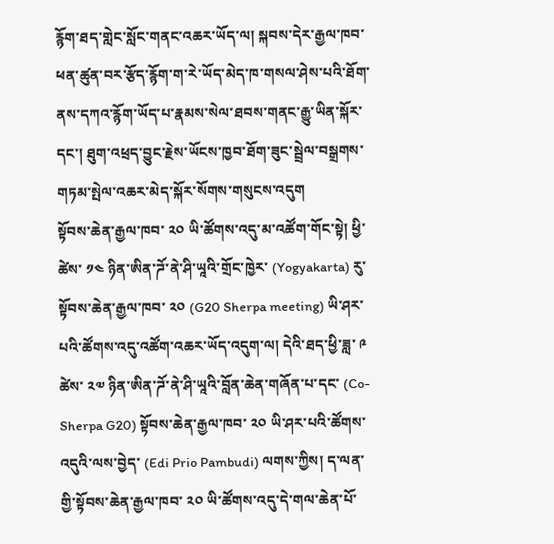རྙོག་ཐད་གླེང་སློང་གནང་འཆར་ཡོད་ལ། སྐབས་དེར་རྒྱལ་ཁབ་ཕན་ཚུན་བར་རྩོད་རྙོག་ག་རེ་ཡོད་མེད་ཁ་གསལ་ཤེས་པའི་ཐོག་ནས་དཀའ་རྙོག་ཡོད་པ་རྣམས་སེལ་ཐབས་གནང་རྒྱུ་ཡིན་སྐོར་དང་། ཐུག་འཕྲད་བྱུང་རྗེས་ཡོངས་ཁྱབ་ཐོག་ཟུང་སྦྲེལ་བསྒྲགས་གཏམ་སྤེལ་འཆར་མེད་སྐོར་སོགས་གསུངས་འདུག
སྟོབས་ཆེན་རྒྱལ་ཁབ་ ༢༠ ཡི་ཚོགས་འདུ་མ་འཚོག་གོང་སྟེ། ཕྱི་ཚེས་ ༡༤ ཉིན་ཨིན་ཌོ་ནེ་ཤི་ཡཱའི་གྲོང་ཁྱེར་ (Yogyakarta) རུ་སྟོབས་ཆེན་རྒྱལ་ཁབ་ ༢༠ (G20 Sherpa meeting) ཡི་ཤར་པའི་ཚོགས་འདུ་འཚོག་འཆར་ཡོད་འདུག་ལ། དེའི་ཐད་ཕྱི་ཟླ་ ༩ ཚེས་ ༢༧ ཉིན་ཨིན་ཌོ་ནེ་ཤི་ཡཱའི་བློན་ཆེན་གཞོན་པ་དང་ (Co-Sherpa G20) སྟོབས་ཆེན་རྒྱལ་ཁབ་ ༢༠ ཡི་ཤར་པའི་ཚོགས་འདུའི་ལས་བྱེད་ (Edi Prio Pambudi) ལགས་ཀྱིས། ད་ལན་གྱི་སྟོབས་ཆེན་རྒྱལ་ཁབ་ ༢༠ ཡི་ཚོགས་འདུ་དེ་གལ་ཆེན་པོ་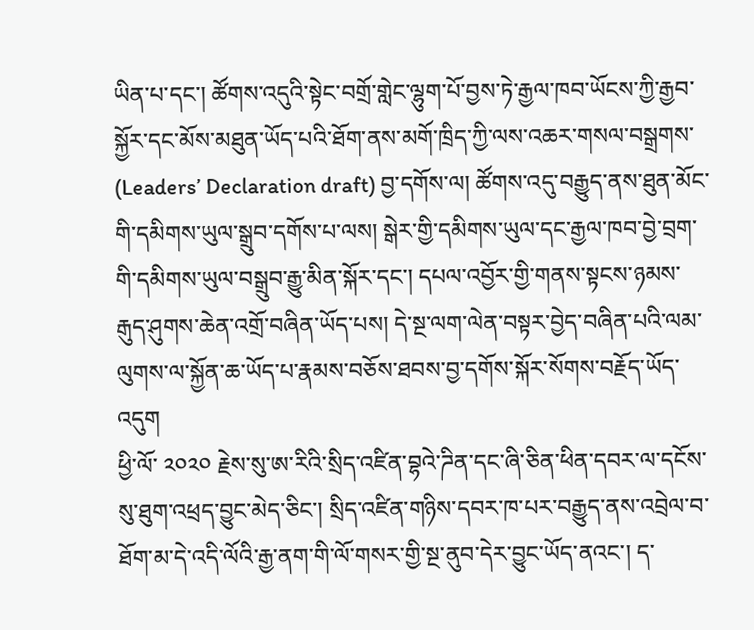ཡིན་པ་དང་། ཚོགས་འདུའི་སྟེང་བགྲོ་གླེང་ལྷུག་པོ་བྱས་ཏེ་རྒྱལ་ཁབ་ཡོངས་ཀྱི་རྒྱབ་སྐྱོར་དང་མོས་མཐུན་ཡོད་པའི་ཐོག་ནས་མགོ་ཁྲིད་ཀྱི་ལས་འཆར་གསལ་བསྒྲགས་ (Leaders’ Declaration draft) བྱ་དགོས་ལ། ཚོགས་འདུ་བརྒྱུད་ནས་ཐུན་མོང་གི་དམིགས་ཡུལ་སྒྲུབ་དགོས་པ་ལས། སྒེར་གྱི་དམིགས་ཡུལ་དང་རྒྱལ་ཁབ་བྱེ་བྲག་གི་དམིགས་ཡུལ་བསྒྲུབ་རྒྱུ་མིན་སྐོར་དང་། དཔལ་འབྱོར་གྱི་གནས་སྟངས་ཉམས་རྒུད་ཤུགས་ཆེན་འགྲོ་བཞིན་ཡོད་པས། དེ་སྔ་ལག་ལེན་བསྟར་བྱེད་བཞིན་པའི་ལམ་ལུགས་ལ་སྐྱོན་ཆ་ཡོད་པ་རྣམས་བཅོས་ཐབས་བྱ་དགོས་སྐོར་སོགས་བརྗོད་ཡོད་འདུག
ཕྱི་ལོ་ ༢༠༢༠ རྗེས་སུ་ཨ་རིའི་སྲིད་འཛིན་བྷའེ་ཌིན་དང་ཞི་ཅིན་ཕིན་དབར་ལ་དངོས་སུ་ཐུག་འཕྲད་བྱུང་མེད་ཅིང་། སྲིད་འཛིན་གཉིས་དབར་ཁ་པར་བརྒྱུད་ནས་འབྲེལ་བ་ཐོག་མ་དེ་འདི་ལོའི་རྒྱ་ནག་གི་ལོ་གསར་གྱི་སྔ་ནུབ་དེར་བྱུང་ཡོད་ནའང་། ད་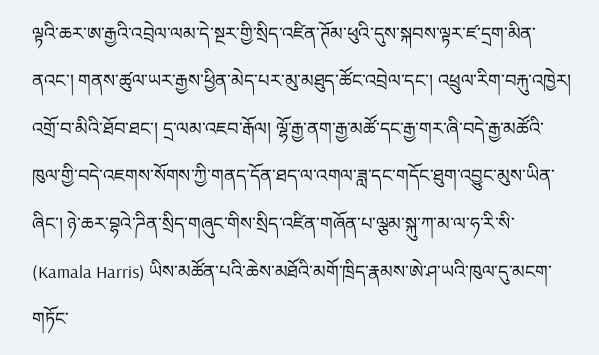ལྟའི་ཆར་ཨ་རྒྱའི་འབྲེལ་ལམ་དེ་སྔར་གྱི་སྲིད་འཛིན་ཊོམ་ཕུའི་དུས་སྐབས་ལྟར་ཛ་དྲག་མིན་ནའང་། གནས་ཚུལ་ཡར་རྒྱས་ཕྱིན་མེད་པར་མུ་མཐུད་ཚོང་འབྲེལ་དང་། འཕྲུལ་རིག་བརྐུ་འཁྱེར། འགྲོ་བ་མིའི་ཐོབ་ཐང་། དྲ་ལམ་འཇབ་རྒོལ། ལྷོ་རྒྱ་ནག་རྒྱ་མཚོ་དང་རྒྱ་གར་ཞི་བདེ་རྒྱ་མཚོའི་ཁུལ་གྱི་བདེ་འཇགས་སོགས་ཀྱི་གནད་དོན་ཐད་ལ་འགལ་ཟླ་དང་གདོང་ཐུག་འབྱུང་མུས་ཡིན་ཞིང་། ཉེ་ཆར་བྷའེ་ཌིན་སྲིད་གཞུང་གིས་སྲིད་འཛིན་གཞོན་པ་ལྕམ་སྐུ་ཀ་མ་ལ་ཧ་རི་སི་ (Kamala Harris) ཡིས་མཚོན་པའི་ཆེས་མཐོའི་མགོ་ཁྲིད་རྣམས་ཨེ་ཤ་ཡའི་ཁུལ་དུ་མངག་གཏོང་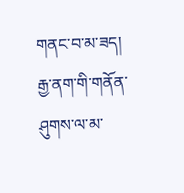གནང་བ་མ་ཟད། རྒྱ་ནག་གི་གནོན་ཤུགས་ལ་མ་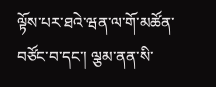ལྟོས་པར་ཐའེ་ཝན་ལ་གོ་མཚོན་བཙོང་བ་དང་། ལྕམ་ནན་སི་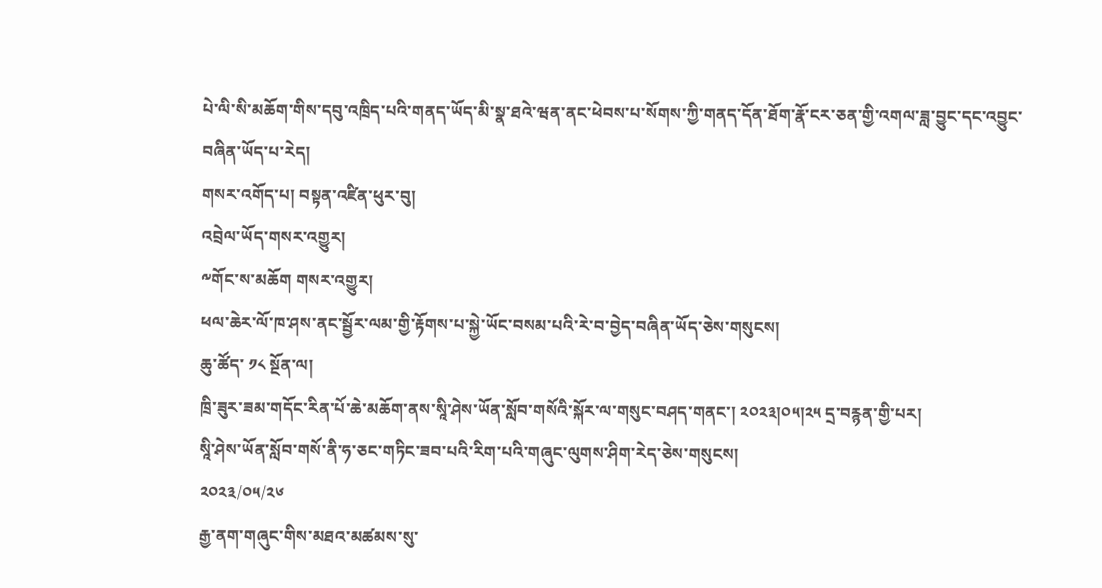པེ་ལི་སི་མཆོག་གིས་དབུ་འཁྲིད་པའི་གནད་ཡོད་མི་སྣ་ཐའེ་ཝན་ནང་ཕེབས་པ་སོགས་ཀྱི་གནད་དོན་ཐོག་རྣོ་ངར་ཅན་གྱི་འགལ་ཟླ་བྱུང་དང་འབྱུང་བཞིན་ཡོད་པ་རེད།
གསར་འགོད་པ། བསྟན་འཛིན་ཕུར་བུ།
འབྲེལ་ཡོད་གསར་འགྱུར།
༸གོང་ས་མཆོག གསར་འགྱུར།
ཕལ་ཆེར་ལོ་ཁ་ཤས་ནང་སྦྱོར་ལམ་གྱི་རྟོགས་པ་སྐྱེ་ཡོང་བསམ་པའི་རེ་བ་བྱེད་བཞིན་ཡོད་ཅེས་གསུངས།
ཆུ་ཚོད་ ༡༨ སྔོན་ལ།
ཁྲི་ཟུར་ཟམ་གདོང་རིན་པོ་ཆེ་མཆོག་ནས་སཱི་ཤེས་ཡོན་སློབ་གསོའི་སྐོར་ལ་གསུང་བཤད་གནང་། ༢༠༢༣།༠༥།༢༥ དྲ་བརྙན་གྱི་པར།
སཱི་ཤེས་ཡོན་སློབ་གསོ་ནི་ཧ་ཅང་གཏིང་ཟབ་པའི་རིག་པའི་གཞུང་ལུགས་ཤིག་རེད་ཅེས་གསུངས།
༢༠༢༣/༠༥/༢༦
རྒྱ་ནག་གཞུང་གིས་མཐའ་མཚམས་སུ་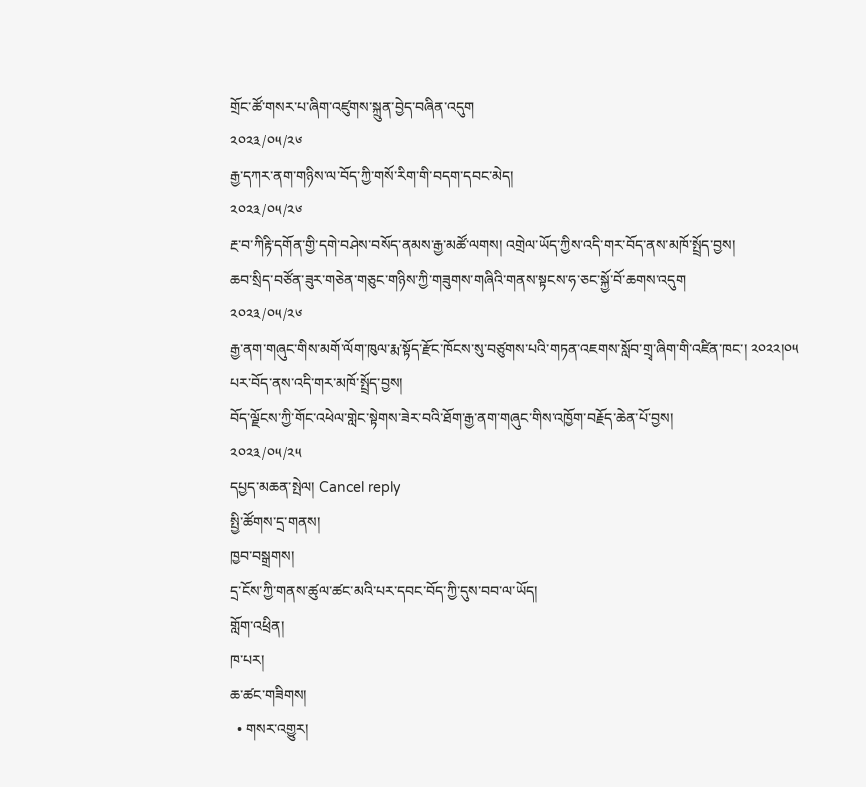གྲོང་ཚོ་གསར་པ་ཞིག་འཛུགས་སྐྲུན་བྱེད་བཞིན་འདུག
༢༠༢༣/༠༥/༢༦
རྒྱ་དཀར་ནག་གཉིས་ལ་བོད་ཀྱི་གསོ་རིག་གི་བདག་དབང་མེད།
༢༠༢༣/༠༥/༢༦
རྔ་བ་ཀིརྟི་དགོན་གྱི་དགེ་བཤེས་བསོད་ནམས་རྒྱ་མཚོ་ལགས། འགྲེལ་ཡོད་ཀྱིས་འདི་གར་བོད་ནས་མཁོ་སྤྲོད་བྱས།
ཆབ་སྲིད་བཙོན་ཟུར་གཅེན་གཅུང་གཉིས་ཀྱི་གཟུགས་གཞིའི་གནས་སྟངས་ཧ་ཅང་སྐྱོ་བོ་ཆགས་འདུག
༢༠༢༣/༠༥/༢༦
རྒྱ་ནག་གཞུང་གིས་མགོ་ལོག་ཁུལ་རྨ་སྟོད་རྫོང་ཁོངས་སུ་བཙུགས་པའི་གཏན་འཇགས་སློབ་གྲྭ་ཞིག་གི་འཛིན་ཁང་། ༢༠༢༢།༠༥ པར་བོད་ནས་འདི་གར་མཁོ་སྤྲོད་བྱས།
བོད་ལྗོངས་ཀྱི་གོང་འཕེལ་གླེང་སྟེགས་ཟེར་བའི་ཐོག་རྒྱ་ནག་གཞུང་གིས་འཁྱོག་བརྗོད་ཆེན་པོ་བྱས།
༢༠༢༣/༠༥/༢༥
དཔྱད་མཆན་སྤེལ། Cancel reply
སྤྱི་ཚོགས་དྲ་གནས།
ཁྱབ་བསྒྲགས།
དྲ་ངོས་ཀྱི་གནས་ཚུལ་ཚང་མའི་པར་དབང་བོད་ཀྱི་དུས་བབ་ལ་ཡོད།
གློག་འཕྲིན།
ཁ་པར།
ཆ་ཚང་གཟིགས།
  • གསར་འགྱུར།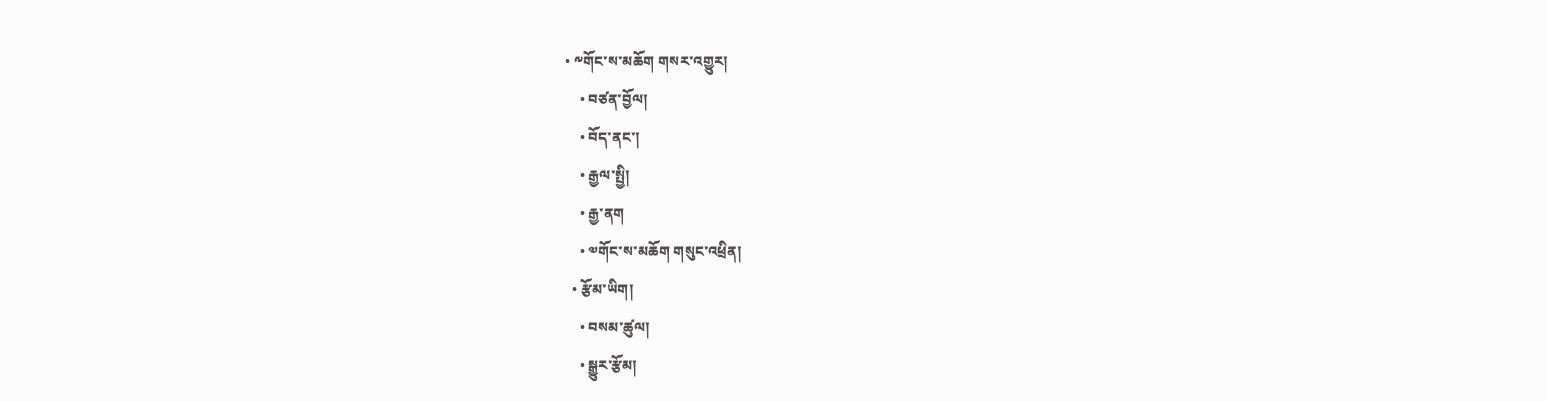• ༸གོང་ས་མཆོག གསར་འགྱུར།
    • བཙན་བྱོལ།
    • བོད་ནང་།
    • རྒྱལ་སྤྱི།
    • རྒྱ་ནག
    • ༧གོང་ས་མཆོག གསུང་འཕྲིན།
  • རྩོམ་ཡིག།
    • བསམ་ཚུལ།
    • སྒྱུར་རྩོམ།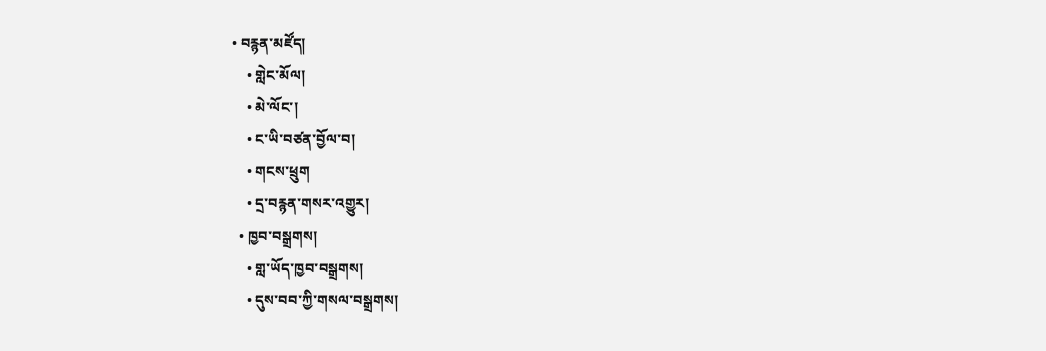• བརྙན་མཛོད།
    • གླེང་མོལ།
    • མེ་ལོང་།
    • ང་ཡི་བཙན་བྱོལ་བ།
    • གངས་ཕྲུག
    • དྲ་བརྙན་གསར་འགྱུར།
  • ཁྱབ་བསྒྲགས།
    • གླ་ཡོད་ཁྱབ་བསྒྲགས།
    • དུས་བབ་ཀྱི་གསལ་བསྒྲགས།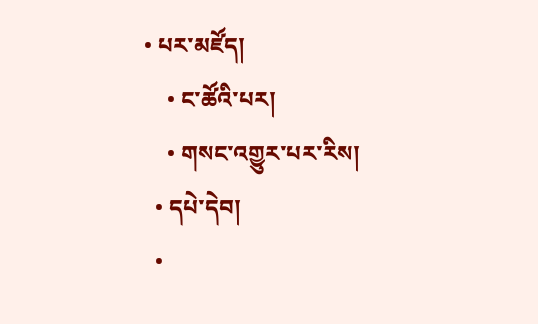• པར་མཛོད།
    • ང་ཚོའི་པར།
    • གསང་འགྱུར་པར་རིས།
  • དཔེ་དེབ།
  •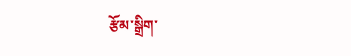རྩོམ་སྒྲིག་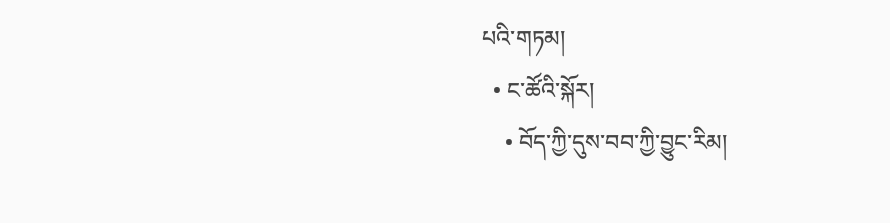པའི་གཏམ།
  • ང་ཚོའི་སྐོར།
    • བོད་ཀྱི་དུས་བབ་ཀྱི་བྱུང་རིམ།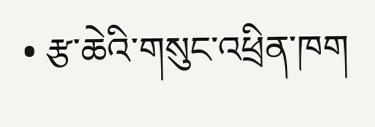• རྩ་ཆེའི་གསུང་འཕྲིན་ཁག